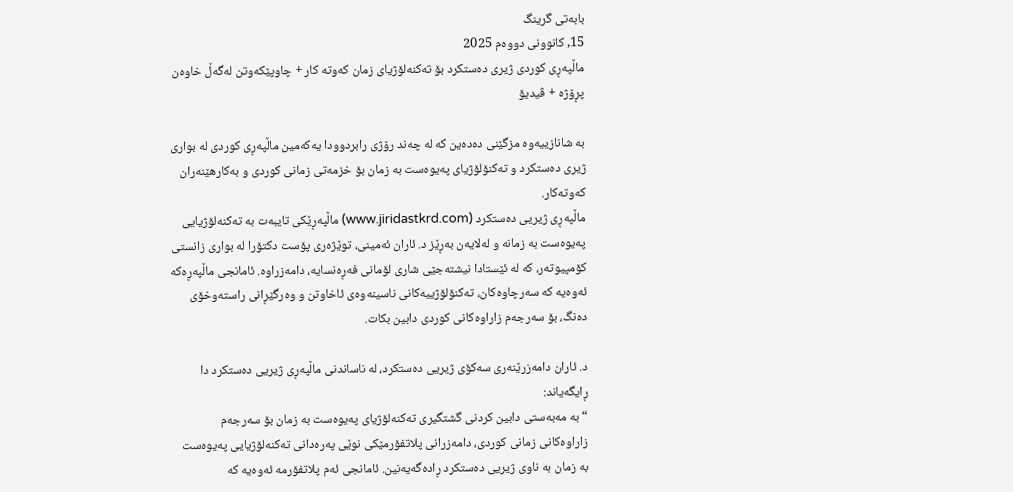بابەتی گرینگ
15, کانوونی دووەم 2025
ماڵپەڕی کوردی ژیری دەستکرد بۆ تەکنەلۆژیای زمان کەوتە کار + چاوپێکەوتن لەگەڵ خاوەن پڕۆژە + ڤیدیۆ

بە شانازییەوە مزگێنی دەدەین کە لە چەند رۆژی رابردوودا یەکەمین ماڵپەڕی کوردی لە بواری ژیری دەستکرد و تەکنۆلۆژیای پەیوەست بە زمان بۆ خزمەتی زمانی کوردی و بەکارهێنەران کەوتەکار.
ماڵپەڕی ژیریی دەستکرد (www.jiridastkrd.com) ماڵپەڕێکی تایبەت بە تەکنەلۆژیایی پەیوەست بە زمانە و لەلایەن بەڕێز د. ئاران ئەمینی، توێژەری پۆست دکتۆرا لە بواری زانستی کۆمپیوتەر، کە لە ئێستادا نیشتەجێی شاری لۆمانی فەڕەنسایە، دامەزراوە. ئامانجی ماڵپەڕەکە ئەوەیە کە سەرچاوەکان، تەکنۆلۆژییەکانی ناسینەوەی ئاخاوتن و وەرگێڕانی راستەوخۆی دەنگ، بۆ سەرجەم زاراوەکانی کوردی دابین بکات.

د. ئاران دامەزرێنەری سەکۆی ژیریی دەستکرد، لە ناساندنی ماڵپەڕی ژیریی دەستکرد دا ڕایگەیاند:
“بە مەبەستی دابین کردنی گشتگیری تەکنەلۆژیای پەیوەست بە زمان بۆ سەرجەم زاراوەکانی زمانی کوردی، دامەزرانی پلاتفۆرمێکی نوێی پەرەدانی تەکنەلۆژیایی پەیوەست بە زمان بە ناوی ژیریی دەستکرد ڕادەگەیەنین. ئامانجی ئەم پلاتفۆرمە ئەوەیە کە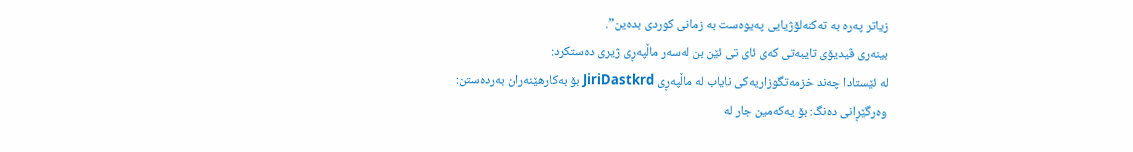زیاتر پەرە بە تەکنەلۆژیایی پەیوەست بە زمانی کوردی بدەین”.
بینەری ڤیدیۆی تایبەتی کەی ئای تی ئێن بن لەسەر ماڵپەڕی ژیری دەستکرد:
لە ئێستادا چەند خزمەتگوزاریەکی نایاب لە ماڵپەڕی JiriDastkrd بۆ بەکارهێنەران بەردەستن:
وەرگێڕانی دەنگ: بۆ یەکەمین جار لە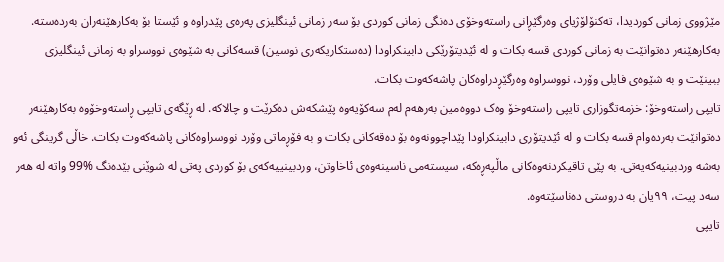مێژووی زمانی کوردیدا، تەکنۆلۆژیای وەرگێڕانی راستەوخۆی دەنگی زمانی کوردی بۆ سەر زمانی ئینگلیزی پەرەی پێدراوە و ئێستا بۆ بەکارهێنەران بەردەستە. بەکارهێنەر دەتوانێت بە زمانی کوردی قسە بکات و لە ئێدیتۆرێکی دابینکراودا (دەستکاریکەری نوسین) قسەکانی بە شێوەی نووسراو بە زمانی ئینگلیزی ببینێت و بە شێوەی فایلی وۆرد، نووسراوە وەرگێڕدراوەکان پاشەکەوت بکات.
تایپی راستەوخۆ: خزمەتگوزاری تایپی راستەوخۆ وەک دووەمین بەرهەم لەم سەکۆیەوە پێشکەش دەکرێت و چالاکە. لە ڕێگەی تایپی ڕاستەوخۆوە بەکارهێنەر دەتوانێت بەردەوام قسە بکات و لە ئێدیتۆری دابینکراودا پێداچوونەوە بۆ دەقەکانی بکات و بە فۆڕماتی وۆرد نووسراوەکانی پاشەکەوت بکات. خاڵی گرینگی ئەو بەشە وردبینیەکەیەتی. بە پێی تاقیکردنەوەکانی ماڵپەڕەکە، سیستەمی ناسینەوەی ئاخاوتن، وردبینییەکەی بۆ کوردی پەتی لە شوێنی بێدەنگ %99 واتە لە هەر سەد پیت، ٩٩یان بە دروستی دەناسێتەوە.
تایپی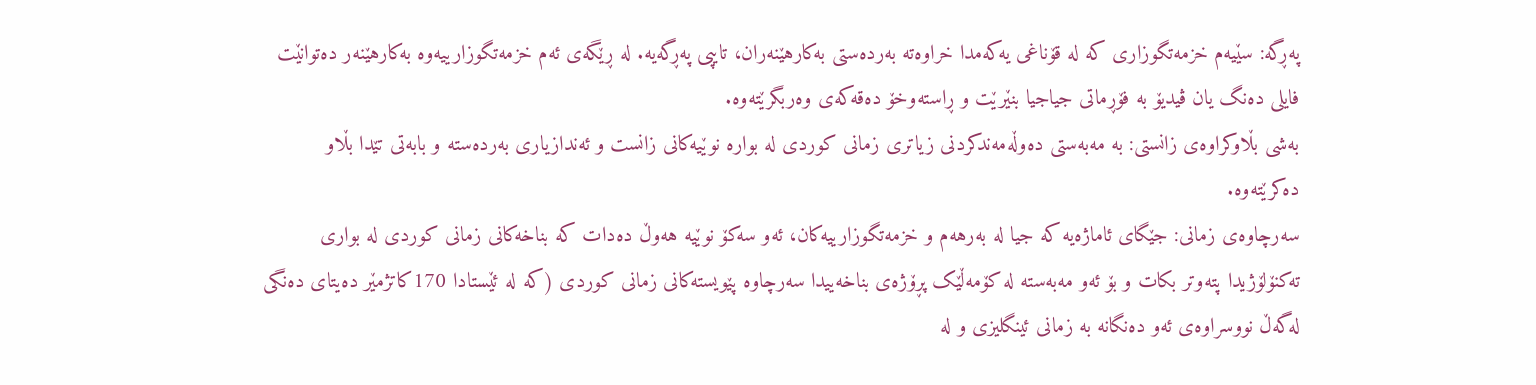پەڕگە: سێیەم خزمەتگوزاری کە لە قۆناغی یەکەمدا خراوەتە بەردەستی بەکارهێنەران، تایپی پەڕگەیە. لە ڕێگەی ئەم خزمەتگوزارییەوە بەکارهێنەر دەتوانێت فایلی دەنگ یان ڤیدیۆ بە فۆڕماتی جیاجیا بنێرێت و ڕاستەوخۆ دەقەکەی وەربگرێتەوە.
بەشی بڵاوکراوەی زانستی: بە مەبەستی دەوڵەمەندکردنی زیاتری زمانی کوردی لە بوارە نوێیەکانی زانست و ئەندازیاری بەردەستە و بابەتی تێدا بڵاو دەکرێتەوە.
سەرچاوەی زمانی: جێگای ئاماژەیە کە جیا لە بەرهەم و خزمەتگوزارییەکان، ئەو سەکۆ نوێیە هەوڵ دەدات کە بناخەکانی زمانی کوردی لە بواری تەکنۆلۆژیدا پتەوتر بکات و بۆ ئەو مەبەستە لە کۆمەڵێک پڕۆژەی بناخەییدا سەرچاوە پێویستەکانی زمانی کوردی (کە لە ئێستادا 170کاتژمێر دەیتای دەنگی لەگەڵ نووسراوەی ئەو دەنگانە بە زمانی ئینگلیزی و لە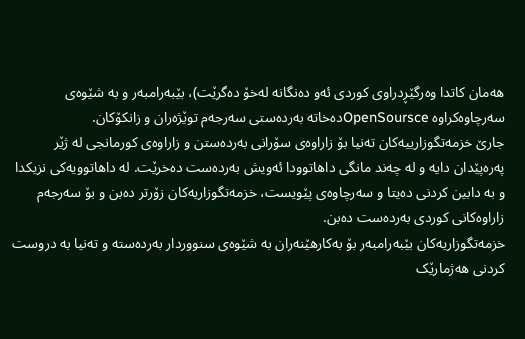هەمان کاتدا وەرگێڕدراوی کوردی ئەو دەنگانە لەخۆ دەگرێت)، بێبەرامبەر و بە شێوەی سەرچاوەکراوە OpenSoursceدەخاتە بەردەستی سەرجەم توێژەران و زانکۆکان.
جارێ خزمەتگوزارییەکان تەنیا بۆ زاراوەی سۆرانی بەردەستن و زاراوەی کورمانجی لە ژێر پەرەپێدان دایە و لە چەند مانگی داهاتوودا ئەویش بەردەست دەخرێت. لە داهاتوویەکی نزیکدا و بە دابین کردنی دەیتا و سەرچاوەی پێویست، خزمەتگوزاریەکان زۆرتر دەبن و بۆ سەرجەم زاراوەکانی کوردی بەردەست دەبن.
خزمەتگوزاریەکان بێبەرامبەر بۆ بەکارهێنەران بە شێوەی سنووردار بەردەستە و تەنیا بە دروست کردنی هەژمارێک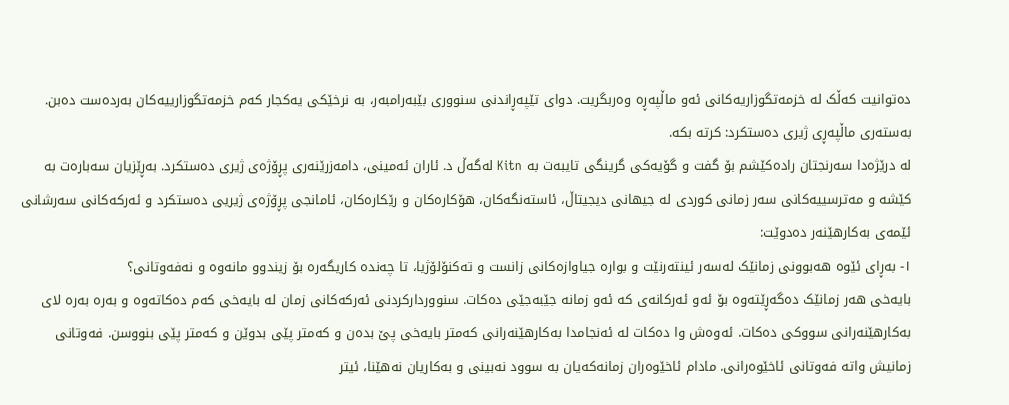دەتوانیت کەڵک لە خزمەتگوزاریەکانی ئەو ماڵپەڕە وەربگریت. دوای تێپەڕاندنی سنووری بێبەرامبەر، بە نرخێکی یەکجار کەم خزمەتگوزارییەکان بەردەست دەبن. بەستەری ماڵپەڕی ژیری دەستکرد: کرتە بکە.
لە درێژەدا سەرنجتان رادەکێشم بۆ گفت و گۆیەکی گرینگی تایبەت بە Kitn لەگەڵ د. ئاران ئەمینی، دامەزرێنەری پڕۆژەی ژیری دەستکرد. بەڕێزیان سەبارەت بە کێشە و مەترسییەکانی سەر زمانی کوردی لە جیهانی دیجیتاڵ، ئاستەنگەکان، هۆکارەکان و رێکارەکان، ئامانجی پڕۆژەی ژیریی دەستکرد و ئەرکەکانی سەرشانی ئێمەی بەکارهێنەر دەدوێت:
١- بەڕای ئێوە هەبوونی زمانێک لەسەر ئینتەرنێت و بوارە جیاوازەکانی زانست و تەکنۆلۆژیا، تا چەندە کاریگەرە بۆ زیندوو مانەوە و نەفەوتانی؟
بایەخی هەر زمانێک دەگەڕێتەوە بۆ ئەو ئەرکانەی کە ئەو زمانە جێبەجێی دەکات. سنووردارکردنی ئەرکەکانی زمان لە بایەخی کەم دەکاتەوە و بەرە بەرە لای بەکارهێنەرانی سووکی دەکات. ئەوەش وا دەکات لە ئەنجامدا بەکارهێنەرانی کەمتر بایەخی پێ بدەن و کەمتر پێی بدوێن و کەمتر پێی بنووسن. فەوتانی زمانیش واتە فەوتانی ئاخێوەرانی. مادام ئاخێوەران زمانەکەیان بە سوود نەبینی و بەکاریان نەهێنا، ئیتر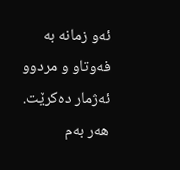ئەو زمانە بە فەوتاو و مردوو ئەژمار دەکرێت. هەر بەم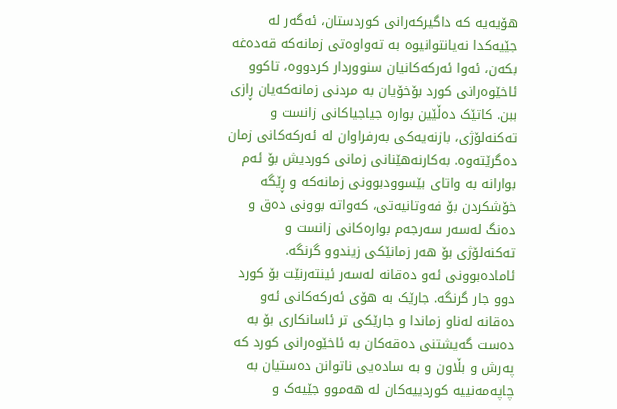هۆیەیە کە داگیرکەرانی کوردستان، ئەگەر لە جێیەکدا نەیانتوانیوە بە تەواوەتی زمانەکە قەدەغە بکەن، ئەوا ئەرکەکانیان سنووردار کردووە، تاکوو ئاخێوەرانی کورد بۆخۆیان بە مردنی زمانەکەیان ڕازی ببن. کاتێک دەڵێین بوارە جیاجیاکانی زانست و تەکنەلۆژی، بازنەیەکی بەرفراوان لە ئەرکەکانی زمان دەگرێتەوە. بەکارنەهێنانی زمانی کوردیش بۆ ئەم بوارانە بە واتای بێسوودبوونی زمانەکە و ڕێگە خۆشکردن بۆ فەوتانیەتی، کەواتە بوونی دەق و دەنگ لەسەر سەرجەم بوارەکانی زانست و تەکنەلۆژی بۆ هەر زمانێکی زیندوو گرنگە. ئامادەبوونی ئەو دەقانە لەسەر ئینتەرنێت بۆ کورد دوو جار گرنگە. جارێک بە هۆی ئەرکەکانی ئەو دەقانە لەناو زماندا و جارێکی تر ئاسانکاری بۆ بە دەست گەیشتنی دەقەکان بە ئاخێوەرانی کورد کە پەرش و بڵاون و بە سادەیی ناتوانن دەستیان بە چاپەمەنییە کوردییەکان لە هەموو جێیەک و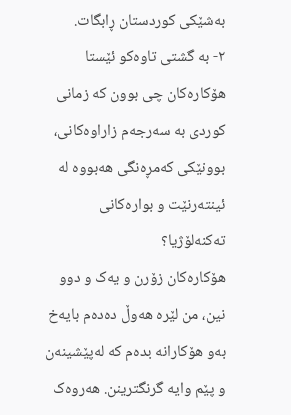بەشێکی کوردستان ڕابگات.
٢- بە گشتی تاوەکو ئێستا هۆکارەکان چی بوون کە زمانی کوردی بە سەرجەم زاراوەکانی، بوونێکی کەمڕەنگی هەبووە لە ئینتەرنێت و بوارەکانی تەکنەلۆژیا؟
هۆکارەکان زۆرن و یەک و دوو نین، من لێرە هەوڵ دەدەم بایەخ بەو هۆکارانە بدەم کە لەپێشینەن و پێم وایە گرنگترینن. هەروەک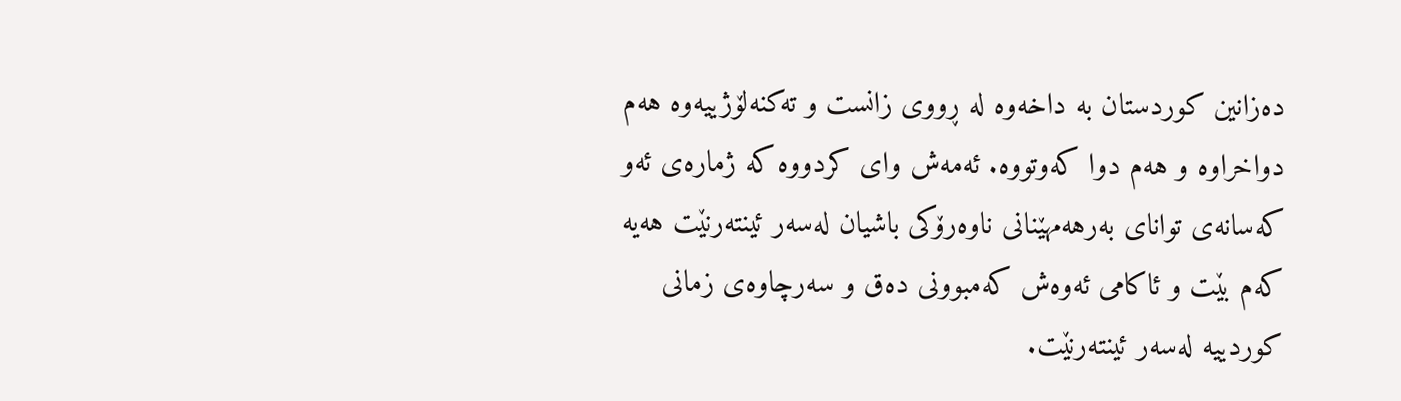دەزانین کوردستان بە داخەوە لە ڕووی زانست و تەکنەلۆژییەوە هەم دواخراوە و هەم دوا کەوتووە. ئەمەش وای کردووە کە ژمارەی ئەو کەسانەی توانای بەرهەمهێنانی ناوەرۆکی باشیان لەسەر ئینتەرنێت هەیە کەم بێت و ئاکامی ئەوەش کەمبوونی دەق و سەرچاوەی زمانی کوردییە لەسەر ئینتەرنێت.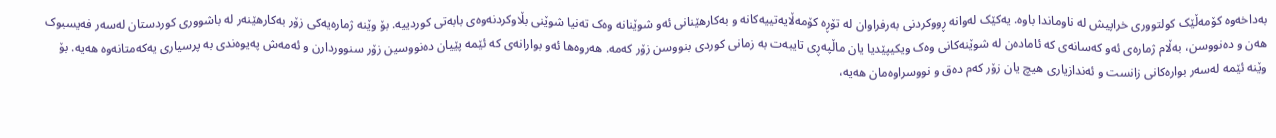بەداخەوە کۆمەڵێک کولتووری خراپیش لە ناوماندا باوە. یەکێک لەوانە ڕووکردنی بەرفراوان لە تۆڕە کۆمەڵایەتییەکانە و بەکارهێنانی ئەو شوێنانە وەک تەنیا شوێنی بڵاوکردنەوەی بابەتی کوردییە. بۆ وێنە ژمارەیەکی زۆر بەکارهێنەر لە باشووری کوردستان لەسەر فەیسبوک هەن و دەنووسن، بەڵام ژمارەی ئەو کەسانەی کە ئامادەن لە شوێنەکانی وەک ویکیپێدیا یان ماڵپەڕی تایبەت بە زمانی کوردی بنووسن زۆر کەمە. هەروەها ئەو بوارانەی کە ئێمە پێیان دەنووسین زۆر سنووردارن و ئەمەش پەیوەندی بە پرسیاری یەکەمتانەوە هەیە. بۆ وێنە ئێمە لەسەر بوارەکانی زانست و ئەندازیاری هیچ یان زۆر کەم دەق و نووسراوەمان هەیە،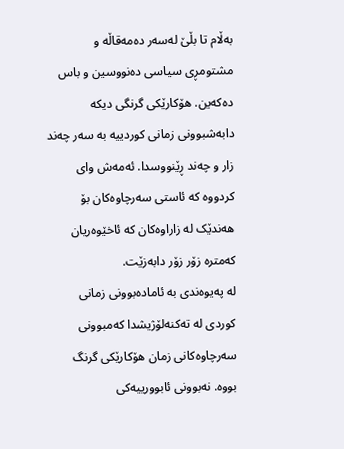بەڵام تا بڵێ لەسەر دەمەقاڵە و مشتومڕی سیاسی دەنووسین و باس دەکەین. هۆکارێکی گرنگی دیکە دابەشبوونی زمانی کوردییە بە سەر چەند زار و چەند ڕێنووسدا. ئەمەش وای کردووە کە ئاستی سەرچاوەکان بۆ هەندێک لە زاراوەکان کە ئاخێوەریان کەمترە زۆر زۆر دابەزێت.
لە پەیوەندی بە ئامادەبوونی زمانی کوردی لە تەکنەلۆژیشدا کەمبوونی سەرچاوەکانی زمان هۆکارێکی گرنگ بووە. نەبوونی ئابوورییەکی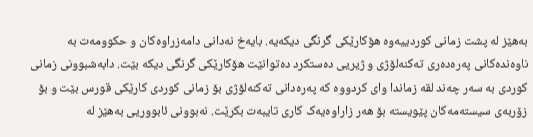بەهێز لە پشت زمانی کوردییەوە هۆکارێکی گرنگی دیکەیە. بایەخ نەدانی دامەزراوەکان و حکوومەت بە ناوەندەکانی پەرەدەری تەکنەلۆژی و ژیریی دەستکرد دەتوانێت هۆکارێکی گرنگی دیکە بێت. دابەشبوونی زمانی کوردی بە سەر چەند لقە زماندا وای کردووە کە پەرەدانی تەکنەلۆژی بۆ زمانی کوردی کارێکی قورس بێت و بۆ زۆربەی سیستەمەکان پێویستە بۆ هەر زاراوەیەک کاری تایبەت بکرێت. نەبوونی ئابووریی بەهێز لە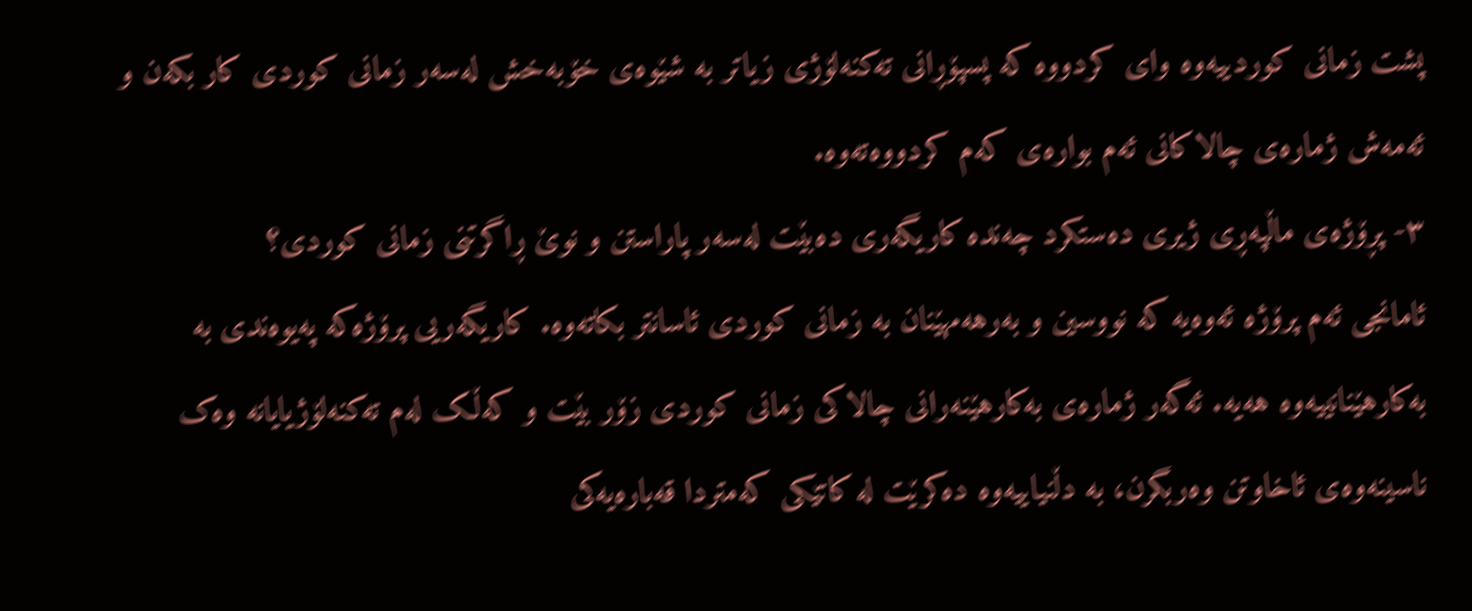پشت زمانی کوردییەوە وای کردووە کە پسپۆڕانی تەکنەلۆژی زیاتر بە شێوەی خۆبەخش لەسەر زمانی کوردی کار بکەن و ئەمەش ژمارەی چالاکانی ئەم بوارەی کەم کردووەتەوە.
٣- پڕۆژەی ماڵپەڕی ژیری دەستکرد چەندە کاریگەری دەبێت لەسەر پاراستن و نوێ ڕاگرتنی زمانی کوردی؟
ئامانجی ئەم پرۆژە ئەوەیە کە نووسین و بەرهەمهێنان بە زمانی کوردی ئاسانتر بکاتەوە. کاریگەریی پرۆژەکە پەیوەندی بە بەکارهێنانییەوە هەیە. ئەگەر ژمارەی بەکارهێنەرانی چالاکی زمانی کوردی زۆر بێت و کەڵک لەم تەکنەلۆژیایانە وەک ناسینەوەی ئاخاوتن وەربگرن، بە دڵنیاییەوە دەکرێت لە کاتێکی کەمتردا قەبارەیەکی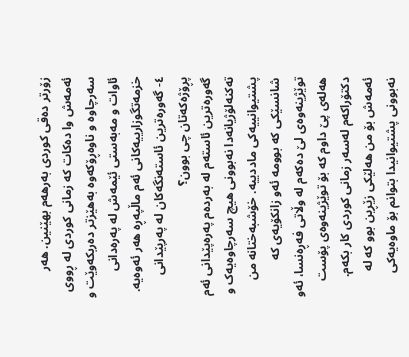زۆرتر دەقی کوردی بەرهەم بهێنین. هەر ئەمەش وا دەکات کە زمانی کوردی لە ڕووی سەرچاوە و ناوەڕۆکەوە بەهێزتر دەربکەوێت و ئاوات و مەبەستی ئێمەش لە پەرەدانی خزمەتگوزارییەکانی ئەم ماڵپەڕە هەر ئەوەیە.
٤- گەورەترین ئاستەنگەکان لە پەرپێدانی پڕۆژەکەتان چی بوون؟
گەورەترین ئاستەم لە بەردەم پەرەپێدانی ئەم تەکنەلۆژیانەدا نەبوونی هیچ سەرچاوەیەک و پشتیوانییەکی ماددییە. خۆشبەختانە من شانسێکی کە بوومە ئەو زانکۆیەی کە توێژینەوەی لێ دەکەم لە وڵاتی فەڕەنسا، ئەو هەلەی پێ داوم کە بۆ توێژینەوەی پۆست دکتۆراکەم لەسەر زمانی کوردی کار بکەم. ئەمەش بۆ من هەلێکی زێڕین بوو کە لە نەبوونی پشتیوانیدا بتوانم بۆ ماوەیەکی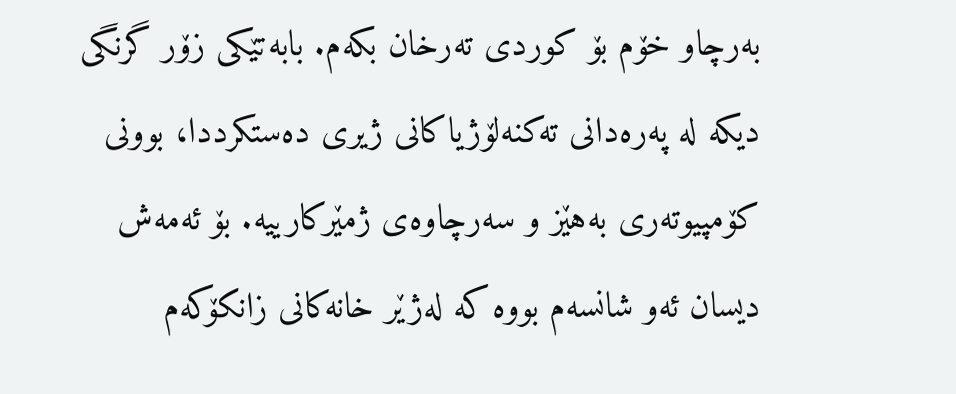بەرچاو خۆم بۆ کوردی تەرخان بکەم. بابەتێکی زۆر گرنگی دیکە لە پەرەدانی تەکنەلۆژیاکانی ژیری دەستکرددا، بوونی کۆمپیوتەری بەهێز و سەرچاوەی ژمێرکارییە. بۆ ئەمەش دیسان ئەو شانسەم بووە کە لەژێر خانەکانی زانکۆکەم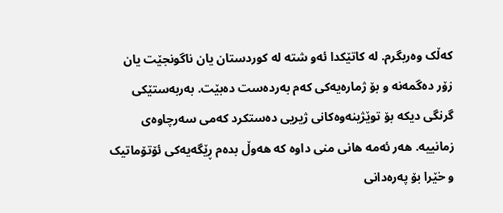کەڵک وەربگرم. لە کاتێکدا ئەو شتە لە کوردستان یان ناگونجێت یان زۆر دەگمەنە و بۆ ژمارەیەکی کەم بەردەست دەبێت. بەربەستێکی گرنگی دیکە بۆ توێژینەوەکانی ژیریی دەستکرد کەمی سەرچاوەی زمانییە. هەر ئەمە هانی منی داوە کە هەوڵ بدەم ڕێگەیەکی ئۆتۆماتیک و خێرا بۆ پەرەدانی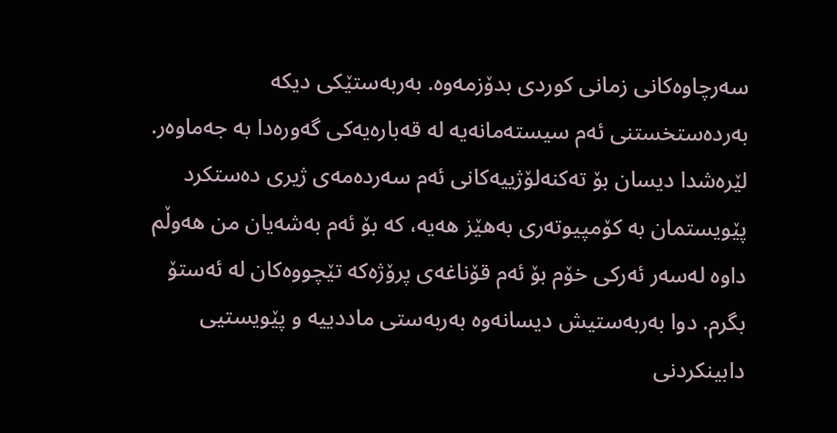سەرچاوەکانی زمانی کوردی بدۆزمەوە. بەربەستێکی دیکە بەردەستخستنی ئەم سیستەمانەیە لە قەبارەیەکی گەورەدا بە جەماوەر. لێرەشدا دیسان بۆ تەکنەلۆژییەکانی ئەم سەردەمەی ژیری دەستکرد پێویستمان بە کۆمپیوتەری بەهێز هەیە، کە بۆ ئەم بەشەیان من هەوڵم داوە لەسەر ئەرکی خۆم بۆ ئەم قۆناغەی پرۆژەکە تێچووەکان لە ئەستۆ بگرم. دوا بەربەستیش دیسانەوە بەربەستی ماددییە و پێویستیی دابینکردنی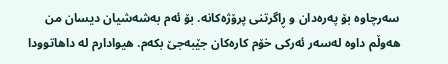سەرچاوە بۆ پەرەدان و ڕاگرتنی پرۆژەکانە. بۆ ئەم بەشەشیان دیسان من هەوڵم داوە لەسەر ئەرکی خۆم کارەکان جێبەجێ بکەم. هیوادارم لە داهاتوودا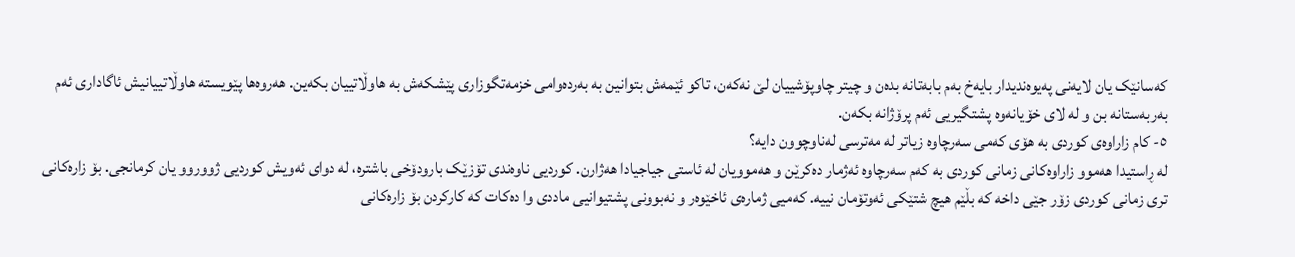کەسانێک یان لایەنی پەیوەندیدار بایەخ بەم بابەتانە بدەن و چیتر چاوپۆشییان لێ نەکەن، تاکو ئێمەش بتوانین بە بەردەوامی خزمەتگوزاری پێشکەش بە هاوڵاتییان بکەین. هەروەها پێویستە هاوڵاتییانیش ئاگاداری ئەم بەربەستانە بن و لە لای خۆیانەوە پشتگیریی ئەم پرۆژانە بکەن.
٥- کام زاراوەی کوردی بە هۆی کەمی سەرچاوە زیاتر لە مەترسی لەناوچوون دایە؟
لە ڕاستیدا هەموو زاراوەکانی زمانی کوردی بە کەم سەرچاوە ئەژمار دەکرێن و هەموویان لە ئاستی جیاجیادا هەژارن. کوردیی ناوەندی تۆزێک بارودۆخی باشترە، لە دوای ئەویش کوردیی ژووروو یان کرمانجی. بۆ زارەکانی تری زمانی کوردی زۆر جێی داخە کە بڵێم هیچ شتێکی ئەوتۆمان نییە. کەمیی ژمارەی ئاخێوەر و نەبوونی پشتیوانیی ماددی وا دەکات کە کارکردن بۆ زارەکانی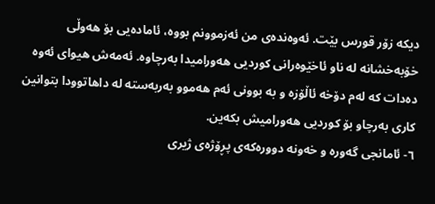دیکە زۆر قورس بێت. ئەوەندەی من ئەزموونم بووە، ئامادەیی بۆ هەوڵی خۆبەخشانە لە ناو ئاخێوەرانی کوردیی هەورامیدا بەرچاوە. ئەمەش هیوای ئەوە دەدات کە لەم دۆخە ئاڵۆزە و بە بوونی ئەم هەموو بەربەستە لە داهاتوودا بتوانین کاری بەرچاو بۆ کوردیی هەورامیش بکەین.
٦- ئامانجی گەورە و خەونە دوورەکەی پڕۆژەی ژیری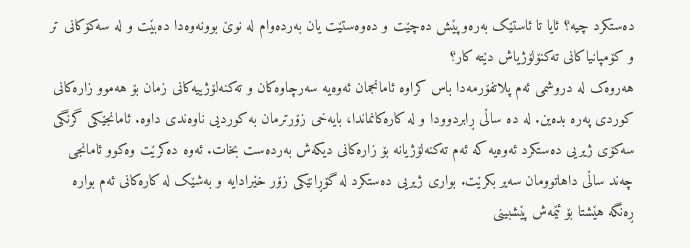دەستکرد چیە؟ ئایا تا ئاستێک بەرەوپێش دەچێت و دەوەستێت یان بەردەوام لە نوێ بوونەوەدا دەبێت و لە سەکۆکانی تر و کۆمپانیاکانی تەکنۆلۆژیاش دێتە کار؟
هەروەک لە دروشمی ئەم پلاتفۆرمەدا باس کراوە ئامانجمان ئەوەیە سەرچاوەکان و تەکنەلۆژییەکانی زمان بۆ هەموو زارەکانی کوردی پەرە بدەین. لە دە ساڵی ڕابردوودا و لە کارەکانماندا، بایەخی زۆرترمان بە کوردیی ناوەندی داوە. ئامانجێکی گرنگی سەکۆی ژیریی دەستکرد ئەوەیە کە ئەم تەکنەلۆژیانە بۆ زارەکانی دیکەش بەردەست بخات. ئەوە دەکرێت وەکوو ئامانجی چەند ساڵی داهاتوومان سەیر بکرێت. بواری ژیریی دەستکرد لە گۆڕانێکی زۆر خێرادایە و بەشێک لە کارەکانی ئەم بوارە ڕەنگە هێشتا بۆ ئێمەش پێشبینی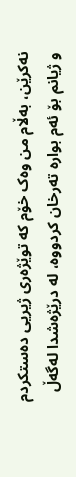نەکرێن، بەڵام من وەک خۆم کە توێژەری ژیریی دەستکردم و ژیانم بۆ ئەم بوارە تەرخان کردووە، لە درێژەشدا لەگەڵ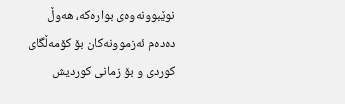نوێبوونەوەی بوارەکە، هەوڵ دەدەم ئەزموونەکان بۆ کۆمەڵگای کوردی و بۆ زمانی کوردیش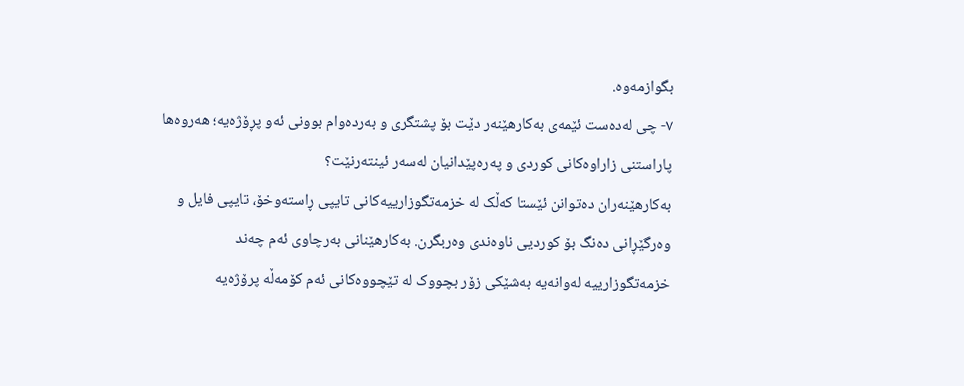بگوازمەوە.
٧- چی لەدەست ئێمەی بەکارهێنەر دێت بۆ پشتگری و بەردەوام بوونی ئەو پڕۆژەیە؛ هەروەها پاراستنی زاراوەکانی کوردی و پەرەپێدانیان لەسەر ئینتەرنێت؟
بەکارهێنەران دەتوانن ئێستا کەڵک لە خزمەتگوزارییەکانی تایپی ڕاستەوخۆ، تایپی فایل و وەرگێڕانی دەنگ بۆ کوردیی ناوەندی وەربگرن. بەکارهێنانی بەرچاوی ئەم چەند خزمەتگوزارییە لەوانەیە بەشێکی زۆر بچووک لە تێچووەکانی ئەم کۆمەڵە پرۆژەیە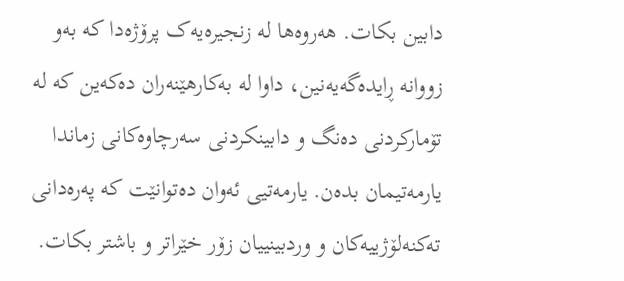دابین بکات. هەروەها لە زنجیرەیەک پرۆژەدا کە بەو زووانە ڕایدەگەیەنین، داوا لە بەکارهێنەران دەکەین کە لە تۆمارکردنی دەنگ و دابینکردنی سەرچاوەکانی زماندا یارمەتیمان بدەن. یارمەتیی ئەوان دەتوانێت کە پەرەدانی تەکنەلۆژییەکان و وردبینییان زۆر خێراتر و باشتر بکات.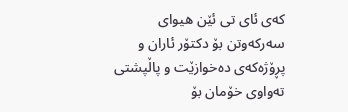کەی ئای تی ئێن هیوای سەرکەوتن بۆ دکتۆر ئاران و پڕۆژەکەی دەخوازێت و پاڵپشتی تەواوی خۆمان بۆ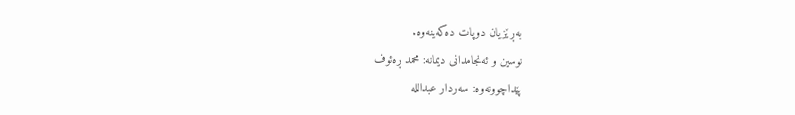بەڕێزیان دوپات دەکەینەوە.
نوسین و ئەنجامدانی دیمانە: محمد ڕەئوف
پێداچوونەوە: سەردار عبدالله